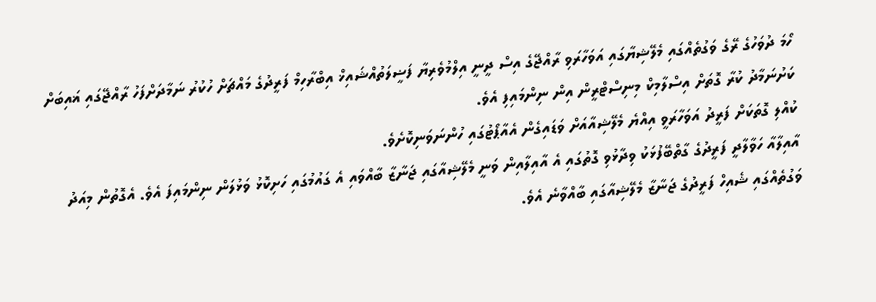ހޯމަ ދުވަހުގެ ރޭގެ ވަގުތެއްގައި މެލޭޝިޔާގައި އަވަހާރަވި ރާއްޖޭގެ އިސް ދީނީ އިލްމުވެރިޔާ ފަޟީލަތުއްޝައިޚް އިބްރާހިމް ފަރީދުގެ މައްޗަށް ހުކުރު ނަމާދަށްފަހު ރާއްޖޭގައި ޣައިބަށް ކަށުނަމާދު ކުރާ ގޮތަށް އިސްލާމިކް މިނިސްޓްރީން އިން ނިންމައިފި އެވެ.
ކުއްލި ގޮތަކަށް ފަރީދު އަވަހާރަވީ އިއްޔެ މެލޭޝިއާއަށް ވަޑައިގެން އެއާޕޯޓުގައި ހުންނަވަނިކޮށެވެ.
އާއިލާއާ ހަވާލާދީ ފަރީދުގެ ގާތްބޭފުޅަކު ވިދާޅުވި ގޮތުގައި އެ އާއިލާއިން ވަނީ މެލޭޝިއާގައި ޖަނާޒާ ބާއްވައި އެ ގައުމުގައި ހަށިކޮޅު ވަޅުލަން ނިންމައިފަ އެވެ. އެގޮތުން މިއަދު ވަގުތެއްގައި ޝެއިހް ފަރީދުގެ ޖަނާޒާ މެލޭޝިއާގައި ބާއްވާނެ އެވެ.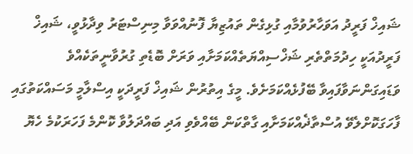ޝައިޚް ފަރީދު އަވަހާރުވުމާއި ގުޅިގެން ތައުޒިޔާ ފޮނުއްވަވާ މިނިސްޓަރު ވިދާޅުވީ، ޝައިޚް ފަރީދުއަކީ ހިދުމަތްތެރި ޝަޚްސިއްޔަތެއްކަމަށާއި ވަރަށް ބޮޑެތި ގުރުވާނީތަކެއްވެ ވަޑައިގަންނަވާފައިވާ ބޭފުޅެއްކަމަށެވެ. މީގެ އިތުރުން ޝައިޚް ފަރީދަކީ އިސްލާމީ މަސައްކަތުގައި ފާހަގަކޮށްލެވޭ އުސްތާޛެއްކަމަށާއި ގާތްކަން ބޭއްވެވި އަދި ބައްދަލުވާ ކޮންމެ ފަހަރަކުމެ ހެޔޮ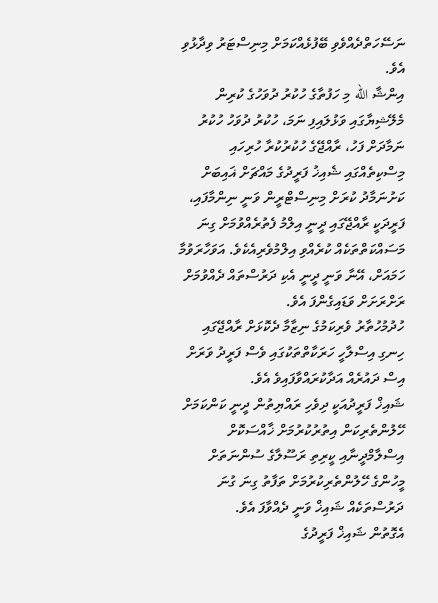ނަސޭހަތްދެއްވެވި ބޭފުޅެއްކަމަށް މިނިސްޓަރު ވިދާޅުވި އެވެ.
އިންޝާ الله މި ހަފުތާގެ ހުކުރު ދުވަހުގެ ކުރިން މެލޭޝިޔާގައި ވަޅުލައިފި ނަމަ، ހުކުރު ދުވަހު ހުކުރު ނަމާދަށް ފަހު، ރާއްޖޭގެ ހުކުރުކުރާ ހުރިހައި މިސްކިތެއްގައި ޝެއިޚު ފަރީދުގެ މައްޗަށް ޣައިބަށް ކަށުނަމާދު ކުރަށް މިނިސްޓްރީން ވަނީ ނިންމާފައި،
ފަރީދަކީ ރާއްޖޭގައި ދީނީ އިލްމު ފެތުރެއްވުމަށް ގިނަ މަސައްކަތްތަކެއް ކުރެއްވި އިލްމުވެރިއެކެވެ. އަވަހާރަވުމާ ހަމައަށް، އޭނާ ވަނީ ދީނީ އެކި ދަރުސްތައް ދެއްވުމަށް ރަށްރަށަށް ވަޑައިގެންފަ އެވެ.
ހުދުމުހުތާރު ވެރިކަމުގެ ނިޒާމާ ދެކޮޅަށް ރާއްޖޭގައި ހިނގި އިސްލާހީ ހަރަކާތްތަކުގައި ވެސް ފަރީދު ވަރަށް އިސް ދައުރެއް އަދާކުރައްވާފައިވެ އެވެ.
ޝައިޚް ފަރީދުއަކީ ދިވެހި ރައްޔިތުން ދީނީ ކަންކަމަށް ހޭލުންތެރިކަން އިތުރުކުރުމަށް ޚާއްސަކޮށް އިސްލާމްދީނާއި ކީރިތި ރަސޫލާގެ ސުންނަތަށް މީހުންގެ ހޭލުންތެރިކުރުމަށް ތަފާތު ގިނަ ގުނަ ދަރުސްތަކެއް ޝައިޚް ވަނީ ދެއްވާފަ އެވެ.
އެގޮތުން ޝައިޚް ފަރީދުގެ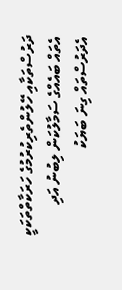ދަރުސްތަކާއި ހޭލުންތެރިކުރުމުގެ ހަރަކާތްތަކަކީ އެތައް ބައެއްގެ ސަމާލުކަން ލިބުނު އަދި އެދަރުސްތައް ގިނަ ބަޔަކު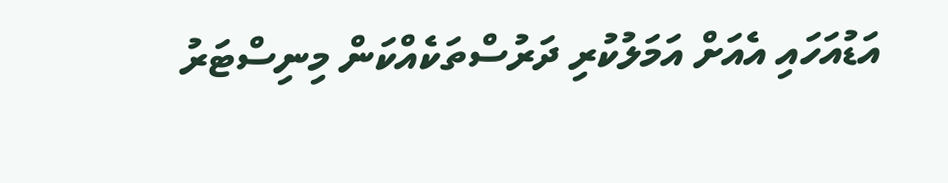އަޑުއަހައި އެއަށް އަމަލުކުރި ދަރުސްތަކެއްކަން މިނިސްޓަރު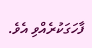ފާހަގަކުރެއްވި އެވެ.